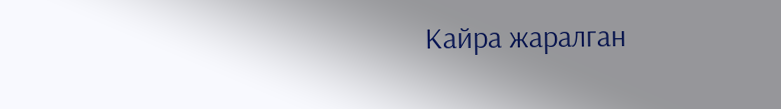Кайра жаралган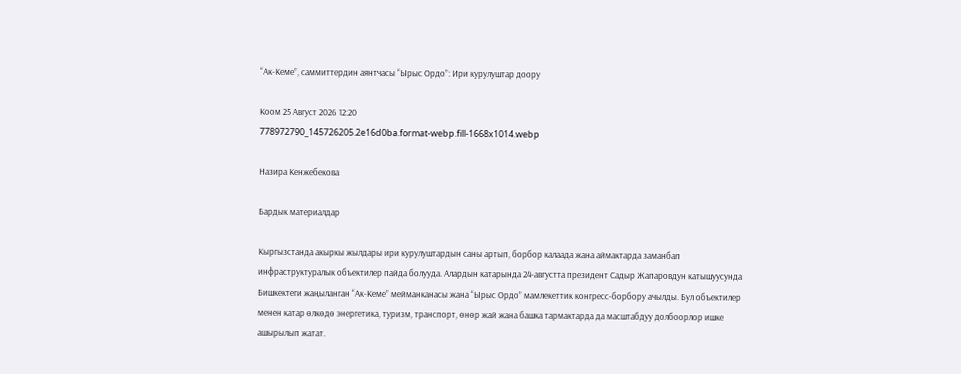“Ак-Кеме”, саммиттердин аянтчасы “Ырыс Ордо”: Ири курулуштар доору

Коом 25 Август 2026 12:20
778972790_145726205.2e16d0ba.format-webp.fill-1668x1014.webp

Назира Кенжебекова

Бардык материалдар

Кыргызстанда акыркы жылдары ири курулуштардын саны артып, борбор калаада жана аймактарда заманбап инфраструктуралык объектилер пайда болууда. Алардын катарында 24-августта президент Садыр Жапаровдун катышуусунда Бишкектеги жаңыланган “Ак-Кеме” мейманканасы жана “Ырыс Ордо” мамлекеттик конгресс-борбору ачылды. Бул объектилер менен катар өлкөдө энергетика, туризм, транспорт, өнөр жай жана башка тармактарда да масштабдуу долбоорлор ишке ашырылып жатат.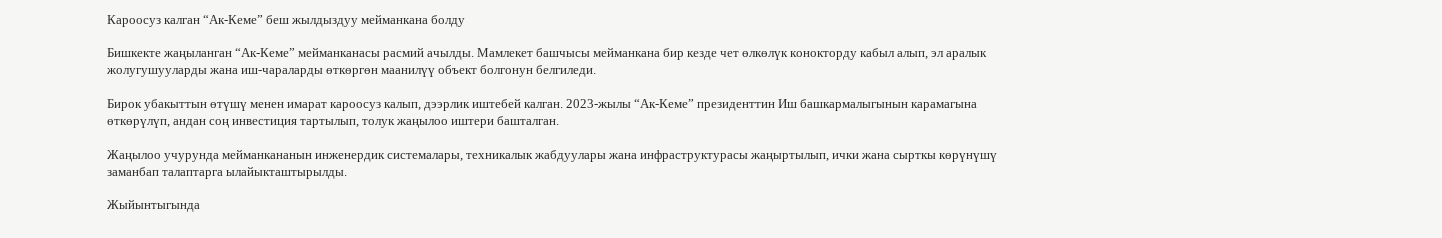Кароосуз калган “Ак-Кеме” беш жылдыздуу мейманкана болду

Бишкекте жаңыланган “Ак-Кеме” мейманканасы расмий ачылды. Мамлекет башчысы мейманкана бир кезде чет өлкөлүк конокторду кабыл алып, эл аралык жолугушууларды жана иш-чараларды өткөргөн маанилүү объект болгонун белгиледи.

Бирок убакыттын өтүшү менен имарат кароосуз калып, дээрлик иштебей калган. 2023-жылы “Ак-Кеме” президенттин Иш башкармалыгынын карамагына өткөрүлүп, андан соң инвестиция тартылып, толук жаңылоо иштери башталган.

Жаңылоо учурунда мейманкананын инженердик системалары, техникалык жабдуулары жана инфраструктурасы жаңыртылып, ички жана сырткы көрүнүшү заманбап талаптарга ылайыкташтырылды.

Жыйынтыгында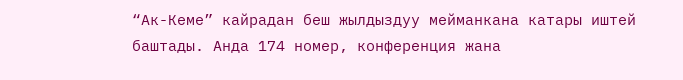“Ак-Кеме” кайрадан беш жылдыздуу мейманкана катары иштей баштады. Анда 174 номер, конференция жана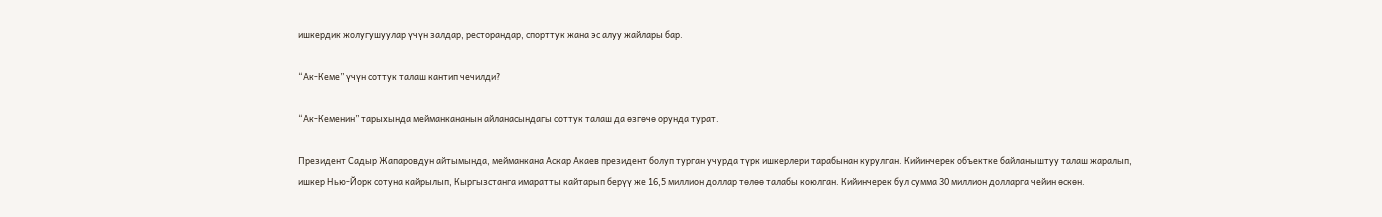ишкердик жолугушуулар үчүн залдар, ресторандар, спорттук жана эс алуу жайлары бар.

“Ак-Кеме” үчүн соттук талаш кантип чечилди?

“Ак-Кеменин” тарыхында мейманкананын айланасындагы соттук талаш да өзгөчө орунда турат.

Президент Садыр Жапаровдун айтымында, мейманкана Аскар Акаев президент болуп турган учурда түрк ишкерлери тарабынан курулган. Кийинчерек объектке байланыштуу талаш жаралып, ишкер Нью-Йорк сотуна кайрылып, Кыргызстанга имаратты кайтарып берүү же 16,5 миллион доллар төлөө талабы коюлган. Кийинчерек бул сумма 30 миллион долларга чейин өскөн.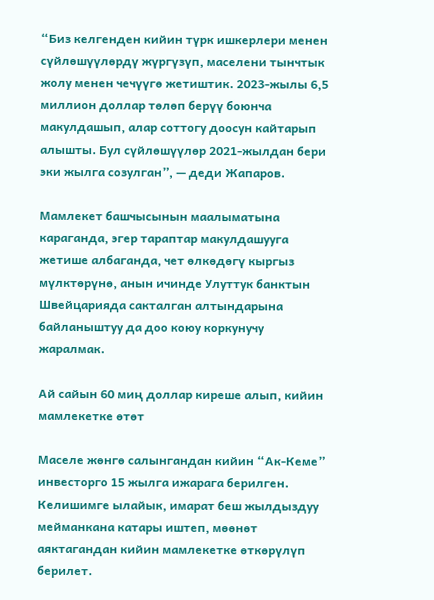“Биз келгенден кийин түрк ишкерлери менен сүйлөшүүлөрдү жүргүзүп, маселени тынчтык жолу менен чечүүгө жетиштик. 2023-жылы 6,5 миллион доллар төлөп берүү боюнча макулдашып, алар соттогу доосун кайтарып алышты. Бул сүйлөшүүлөр 2021-жылдан бери эки жылга созулган”, — деди Жапаров.

Мамлекет башчысынын маалыматына караганда, эгер тараптар макулдашууга жетише албаганда, чет өлкөдөгү кыргыз мүлктөрүнө, анын ичинде Улуттук банктын Швейцарияда сакталган алтындарына байланыштуу да доо коюу коркунучу жаралмак.

Ай сайын 60 миң доллар киреше алып, кийин мамлекетке өтөт

Маселе жөнгө салынгандан кийин “Ак-Кеме” инвесторго 15 жылга ижарага берилген. Келишимге ылайык, имарат беш жылдыздуу мейманкана катары иштеп, мөөнөт аяктагандан кийин мамлекетке өткөрүлүп берилет.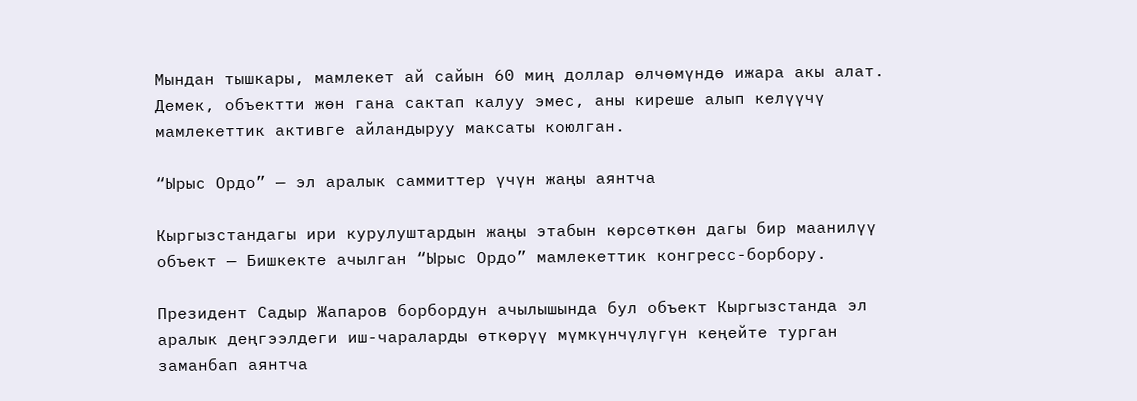Мындан тышкары, мамлекет ай сайын 60 миң доллар өлчөмүндө ижара акы алат. Демек, объектти жөн гана сактап калуу эмес, аны киреше алып келүүчү мамлекеттик активге айландыруу максаты коюлган.

“Ырыс Ордо” — эл аралык саммиттер үчүн жаңы аянтча

Кыргызстандагы ири курулуштардын жаңы этабын көрсөткөн дагы бир маанилүү объект — Бишкекте ачылган “Ырыс Ордо” мамлекеттик конгресс-борбору.

Президент Садыр Жапаров борбордун ачылышында бул объект Кыргызстанда эл аралык деңгээлдеги иш-чараларды өткөрүү мүмкүнчүлүгүн кеңейте турган заманбап аянтча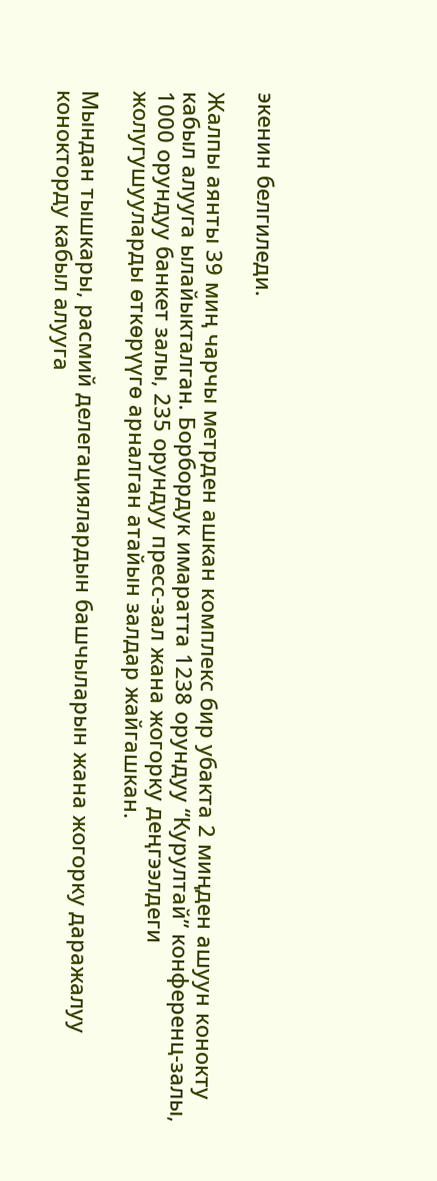экенин белгиледи.

Жалпы аянты 39 миң чарчы метрден ашкан комплекс бир убакта 2 миңден ашуун конокту кабыл алууга ылайыкталган. Борбордук имаратта 1238 орундуу “Курултай” конференц-залы, 1000 орундуу банкет залы, 235 орундуу пресс-зал жана жогорку деңгээлдеги жолугушууларды өткөрүүгө арналган атайын залдар жайгашкан.

Мындан тышкары, расмий делегациялардын башчыларын жана жогорку даражалуу конокторду кабыл алууга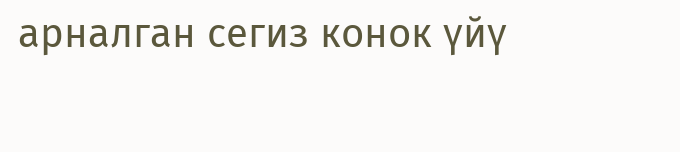арналган сегиз конок үйү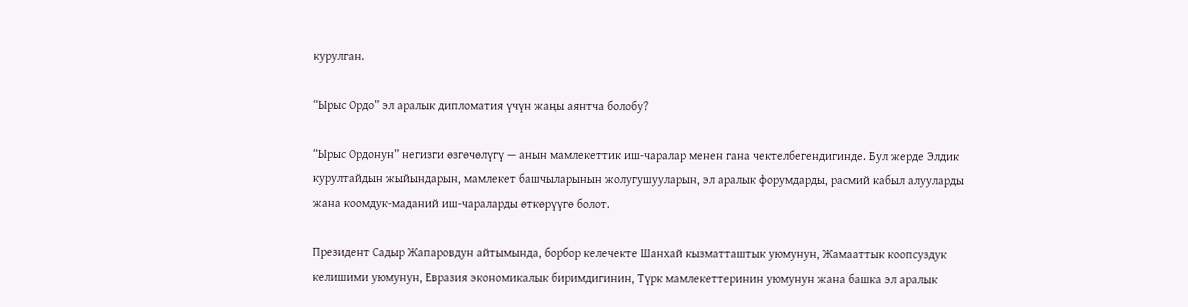курулган.

“Ырыс Ордо” эл аралык дипломатия үчүн жаңы аянтча болобу?

“Ырыс Ордонун” негизги өзгөчөлүгү — анын мамлекеттик иш-чаралар менен гана чектелбегендигинде. Бул жерде Элдик курултайдын жыйындарын, мамлекет башчыларынын жолугушууларын, эл аралык форумдарды, расмий кабыл алууларды жана коомдук-маданий иш-чараларды өткөрүүгө болот.

Президент Садыр Жапаровдун айтымында, борбор келечекте Шанхай кызматташтык уюмунун, Жамааттык коопсуздук келишими уюмунун, Евразия экономикалык биримдигинин, Түрк мамлекеттеринин уюмунун жана башка эл аралык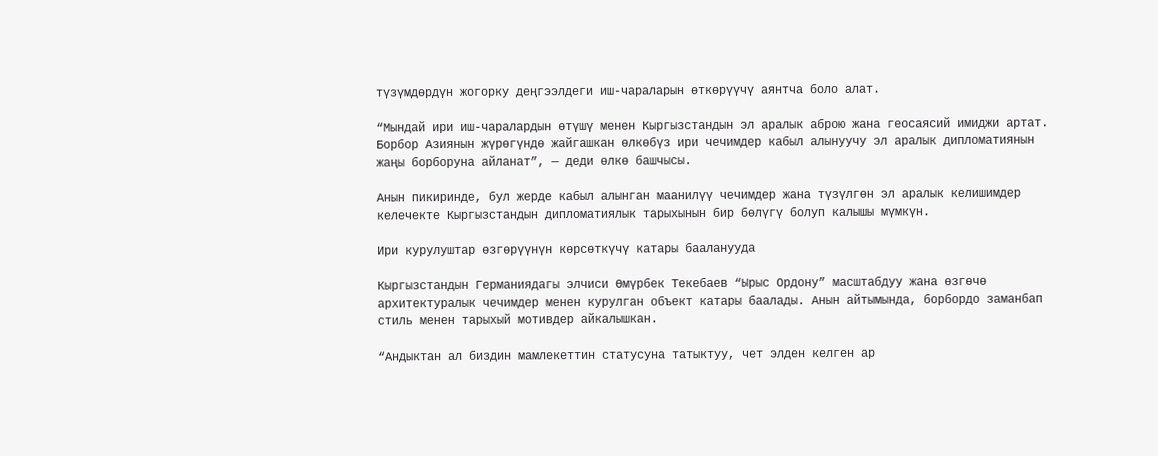түзүмдөрдүн жогорку деңгээлдеги иш-чараларын өткөрүүчү аянтча боло алат.

“Мындай ири иш-чаралардын өтүшү менен Кыргызстандын эл аралык аброю жана геосаясий имиджи артат. Борбор Азиянын жүрөгүндө жайгашкан өлкөбүз ири чечимдер кабыл алынуучу эл аралык дипломатиянын жаңы борборуна айланат”, — деди өлкө башчысы.

Анын пикиринде, бул жерде кабыл алынган маанилүү чечимдер жана түзүлгөн эл аралык келишимдер келечекте Кыргызстандын дипломатиялык тарыхынын бир бөлүгү болуп калышы мүмкүн.

Ири курулуштар өзгөрүүнүн көрсөткүчү катары бааланууда

Кыргызстандын Германиядагы элчиси Өмүрбек Текебаев “Ырыс Ордону” масштабдуу жана өзгөчө архитектуралык чечимдер менен курулган объект катары баалады. Анын айтымында, борбордо заманбап стиль менен тарыхый мотивдер айкалышкан.

“Андыктан ал биздин мамлекеттин статусуна татыктуу, чет элден келген ар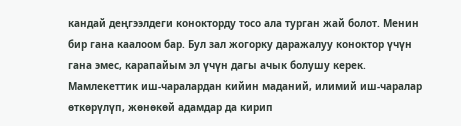кандай деңгээлдеги конокторду тосо ала турган жай болот. Менин бир гана каалоом бар. Бул зал жогорку даражалуу коноктор үчүн гана эмес, карапайым эл үчүн дагы ачык болушу керек. Мамлекеттик иш-чаралардан кийин маданий, илимий иш-чаралар өткөрүлүп, жөнөкөй адамдар да кирип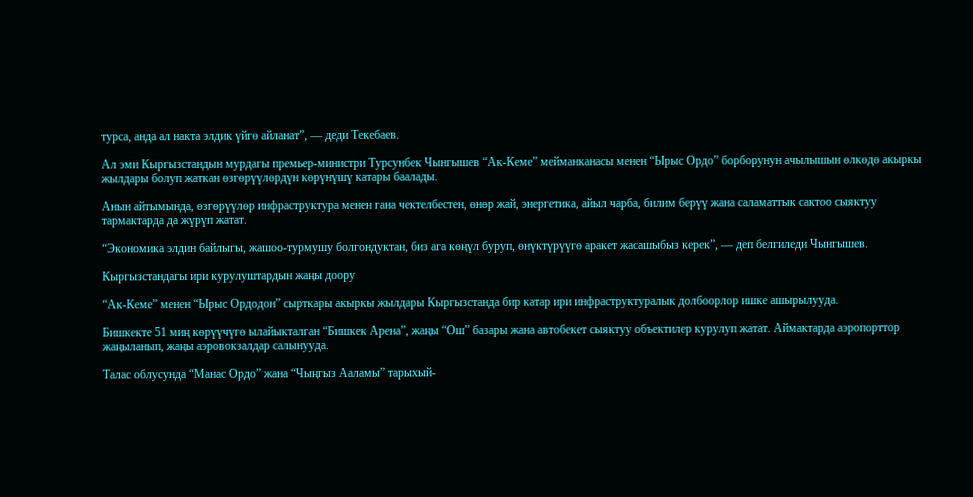турса, анда ал накта элдик үйгө айланат”, — деди Текебаев.

Ал эми Кыргызстандын мурдагы премьер-министри Турсунбек Чынгышев “Ак-Кеме” мейманканасы менен “Ырыс Ордо” борборунун ачылышын өлкөдө акыркы жылдары болуп жаткан өзгөрүүлөрдүн көрүнүшү катары баалады.

Анын айтымында, өзгөрүүлөр инфраструктура менен гана чектелбестен, өнөр жай, энергетика, айыл чарба, билим берүү жана саламаттык сактоо сыяктуу тармактарда да жүрүп жатат.

“Экономика элдин байлыгы, жашоо-турмушу болгондуктан, биз ага көңүл буруп, өнүктүрүүгө аракет жасашыбыз керек”, — деп белгиледи Чынгышев.

Кыргызстандагы ири курулуштардын жаңы доору

“Ак-Кеме” менен “Ырыс Ордодон” сырткары акыркы жылдары Кыргызстанда бир катар ири инфраструктуралык долбоорлор ишке ашырылууда.

Бишкекте 51 миң көрүүчүгө ылайыкталган “Бишкек Арена”, жаңы “Ош” базары жана автобекет сыяктуу объектилер курулуп жатат. Аймактарда аэропорттор жаңыланып, жаңы аэровокзалдар салынууда.

Талас облусунда “Манас Ордо” жана “Чыңгыз Ааламы” тарыхый-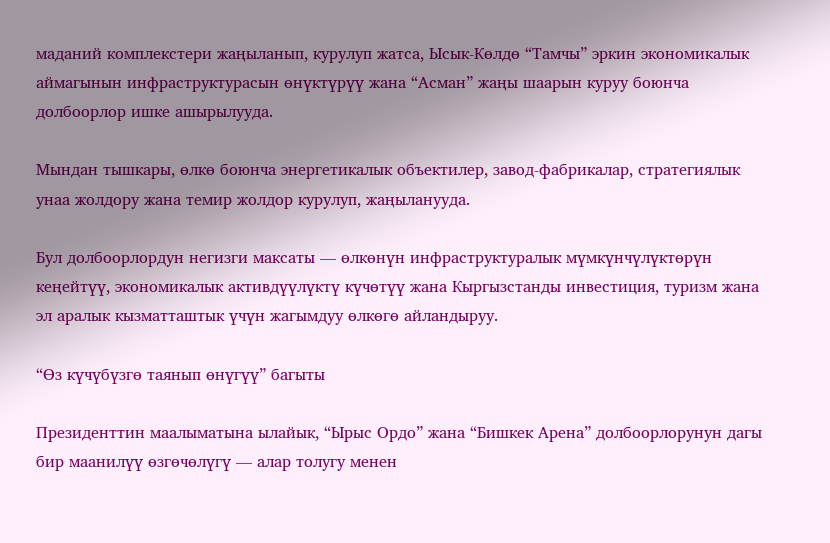маданий комплекстери жаңыланып, курулуп жатса, Ысык-Көлдө “Тамчы” эркин экономикалык аймагынын инфраструктурасын өнүктүрүү жана “Асман” жаңы шаарын куруу боюнча долбоорлор ишке ашырылууда.

Мындан тышкары, өлкө боюнча энергетикалык объектилер, завод-фабрикалар, стратегиялык унаа жолдору жана темир жолдор курулуп, жаңыланууда.

Бул долбоорлордун негизги максаты — өлкөнүн инфраструктуралык мүмкүнчүлүктөрүн кеңейтүү, экономикалык активдүүлүктү күчөтүү жана Кыргызстанды инвестиция, туризм жана эл аралык кызматташтык үчүн жагымдуу өлкөгө айландыруу.

“Өз күчүбүзгө таянып өнүгүү” багыты

Президенттин маалыматына ылайык, “Ырыс Ордо” жана “Бишкек Арена” долбоорлорунун дагы бир маанилүү өзгөчөлүгү — алар толугу менен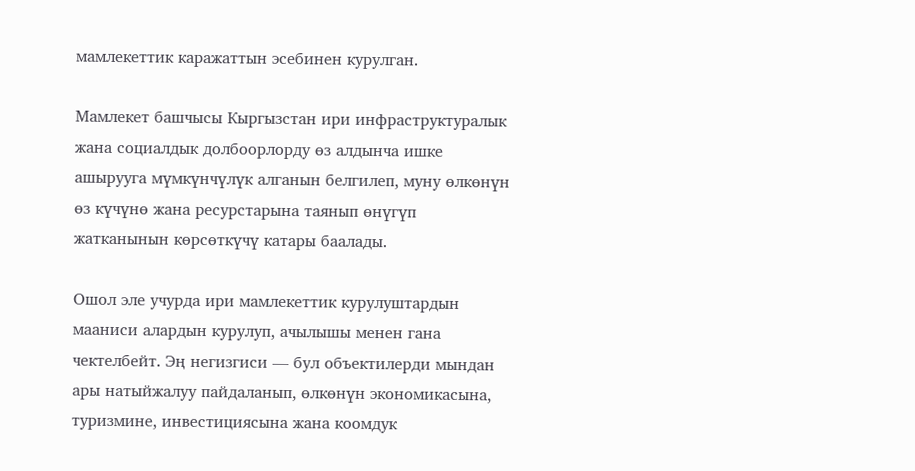мамлекеттик каражаттын эсебинен курулган.

Мамлекет башчысы Кыргызстан ири инфраструктуралык жана социалдык долбоорлорду өз алдынча ишке ашырууга мүмкүнчүлүк алганын белгилеп, муну өлкөнүн өз күчүнө жана ресурстарына таянып өнүгүп жатканынын көрсөткүчү катары баалады.

Ошол эле учурда ири мамлекеттик курулуштардын мааниси алардын курулуп, ачылышы менен гана чектелбейт. Эң негизгиси — бул объектилерди мындан ары натыйжалуу пайдаланып, өлкөнүн экономикасына, туризмине, инвестициясына жана коомдук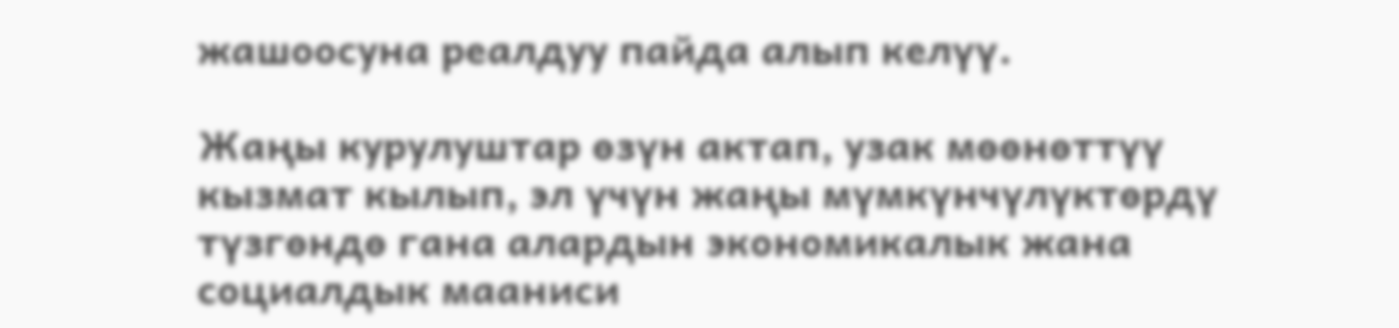жашоосуна реалдуу пайда алып келүү.

Жаңы курулуштар өзүн актап, узак мөөнөттүү кызмат кылып, эл үчүн жаңы мүмкүнчүлүктөрдү түзгөндө гана алардын экономикалык жана социалдык мааниси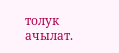толук ачылат.